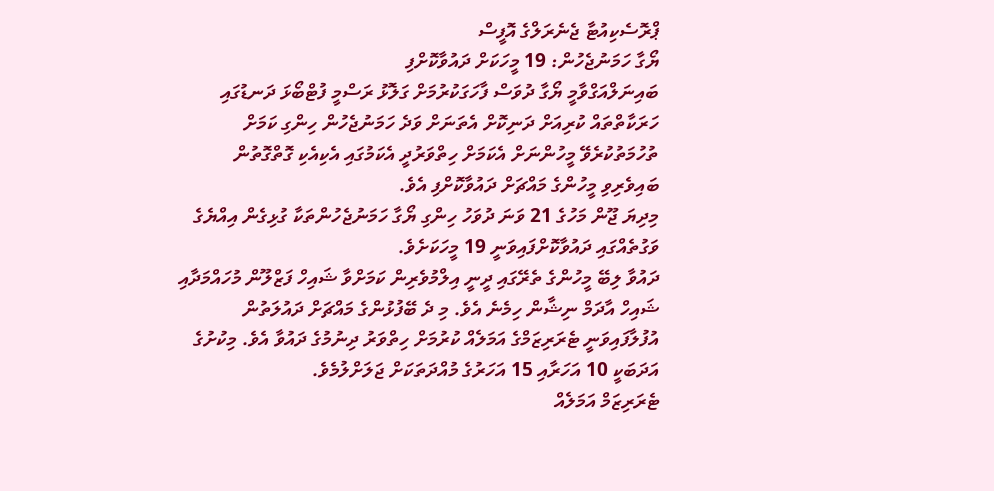ޕްރޮސެކިއުޓާ ޖެނެރަލްގެ އޮފީސް
ޔޯގާ ހަމަނުޖެހުން: 19 މީހަކަށް ދައުވާކޮށްފި
ބައިނަލްއަގްވާމީ ޔޯގާ ދުވަސް ފާހަގަކުރުމަށް ގަލޮޅު ރަސްމީ ފުޓްބޯޅަ ދަނޑުގައި ހަރަކާތްތައް ކުރިއަށް ދަނިކޮށް އެތަނަށް ވަދެ ހަމަނުޖެހުން ހިންގި ކަމަށް ތުހުމަތުކުރެވޭ މީހުންނަށް އެކަމަށް ހިތްވަރުދީ އެކަމުގައި އެކިއެކި ގޮތްގޮތުން ބައިވެރިވި މީހުންގެ މައްޗަށް ދައުވާކޮށްފި އެވެ.
މިދިޔަ ޖޫން މަހުގެ 21 ވަނަ ދުވަހު ހިންގި ޔޯގާ ހަމަނުޖެހުންތަކާ ގުޅިގެން އިއްޔެގެ ވަގުތެއްގައި ދައުވާކޮށްފައިވަނީ 19 މީހަކަށެވެ.
ދައުވާ ލިބޭ މީހުންގެ ތެރޭގައި ދީނީ އިލްމުވެރިން ކަމަށްވާ ޝައިހް ފަޒްލޫން މުހައްމަދާއި ޝައިހް އާދަމް ނިޝާން ހިމެނެ އެވެ. މި ދެ ބޭފުޅުންގެ މައްޗަށް ދައުލަތުން އުފުލާފައިވަނީ ޓެރަރިޒަމްގެ އަމަލެއް ކުރުމަށް ހިތްވަރު ދިނުމުގެ ދައުވާ އެވެ. މިކުށުގެ އަދަބަކީ 10 އަހަރާއި 15 އަހަރުގެ މުއްދަތަކަށް ޖަލަށްލުމެވެ.
ޓެރަރިޒަމް އަމަލެއް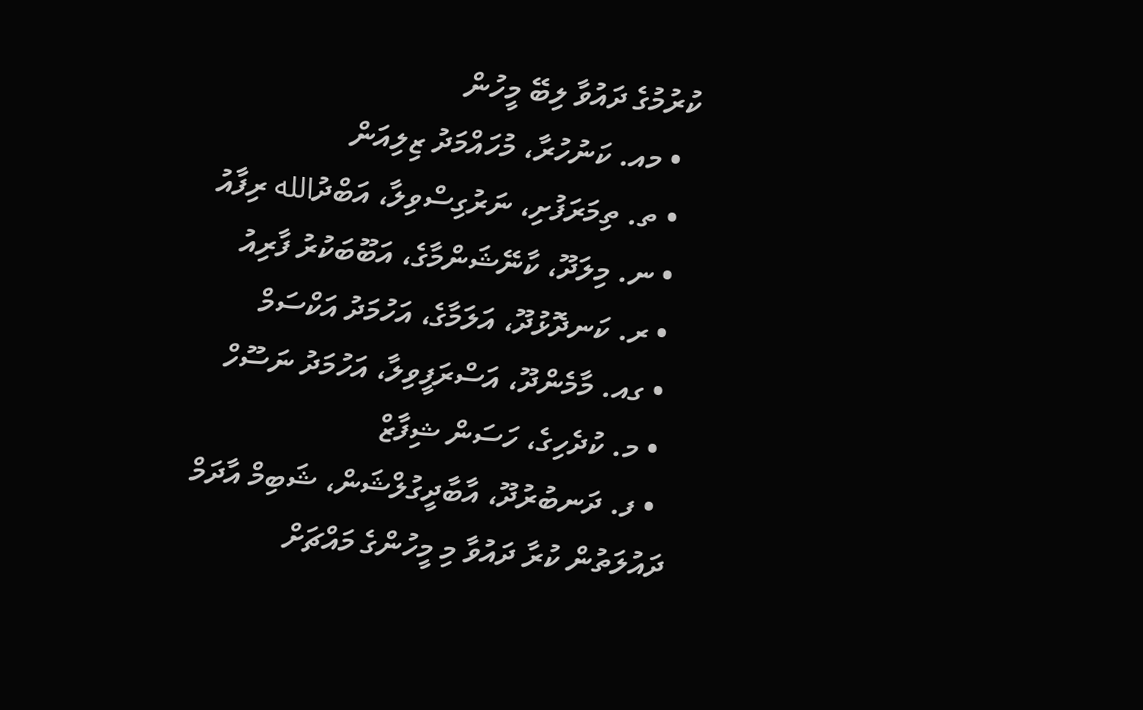ކުރުމުގެ ދައުވާ ލިބޭ މީހުން
  • މއ. ކަނުހުރާ، މުހައްމަދު ޒިލިއަން
  • ތ. ތިމަރަފުށި، ނަރުގިސްވިލާ، އަބްދުالله ރިފާއު
  • ނ. މިލަދޫ، ކާނޭޝަންމާގެ، އަބޫބަކުރު ފާރިއު
  • ރ. ކަނދޮޅުދޫ، އަލަމާގެ، އަހުމަދު އަކްސަމް
  • ގއ. މާމެންދޫ، އަސްރަފީވިލާ، އަހުމަދު ނަސޫހް
  • މ. ކުދެހިގެ، ހަސަން ޝިފާޒް
  • ފ. ދަނބުރުދޫ، އާބާދީގުލްޝަން، ޝަބިމް އާދަމް
ދައުލަތުން ކުރާ ދައުވާ މި މީހުންގެ މައްޗަށް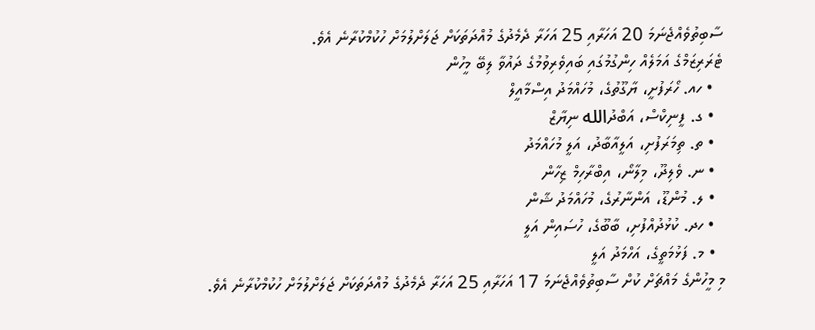ސާބިތުވެއްޖެނަމަ 20 އަހަރާއި 25 އަހަރާ ދެމެދުގެ މުއްދަތަކަށް ޖަލަށްލުމަށް ހުކުމްކުރާނެ އެވެ.
ޓެރަރިޒަމްގެ އަމަލެއް ހިންގުމުގައި ބައިވެރިވުމުގެ ދައުވާ ލިބޭ މީހުން
  • ހއ. ހޯރަފުށީ، ޔާގޫތުގެ، މުހައްމަދު އިސްމާއީލް
  • ގ. ފީނިކްސް، އަބްދުالله ނިޔާޒް
  • ތ. ތިމަރަފުށި، އަލީއާބާދު، އަލީ މުހައްމަދު
  • ނ. ވެލިދޫ، މިލާނޯ، އިބްރާހިމް ޒިހާން
  • ލ. މުންޑޫ، އަންނާރުގެ، މުހައްމަދު ޝާން
  • ހދ. ކުޅުދުއްފުށި، ބާބޫގެ، ހުސައިން އަލީ
  • މ. ފަޅުމަތީގެ، އަހްމަދު އަލީ
މި މީހުންގެ މައްޗަށް ކުށް ސާބިތުވެއްޖެނަމަ 17 އަހަރާއި 25 އަހަރާ ދެމެދުގެ މުއްދަތަކަށް ޖަލަށްލުމަށް ހުކުމްކުރާނެ އެވެ.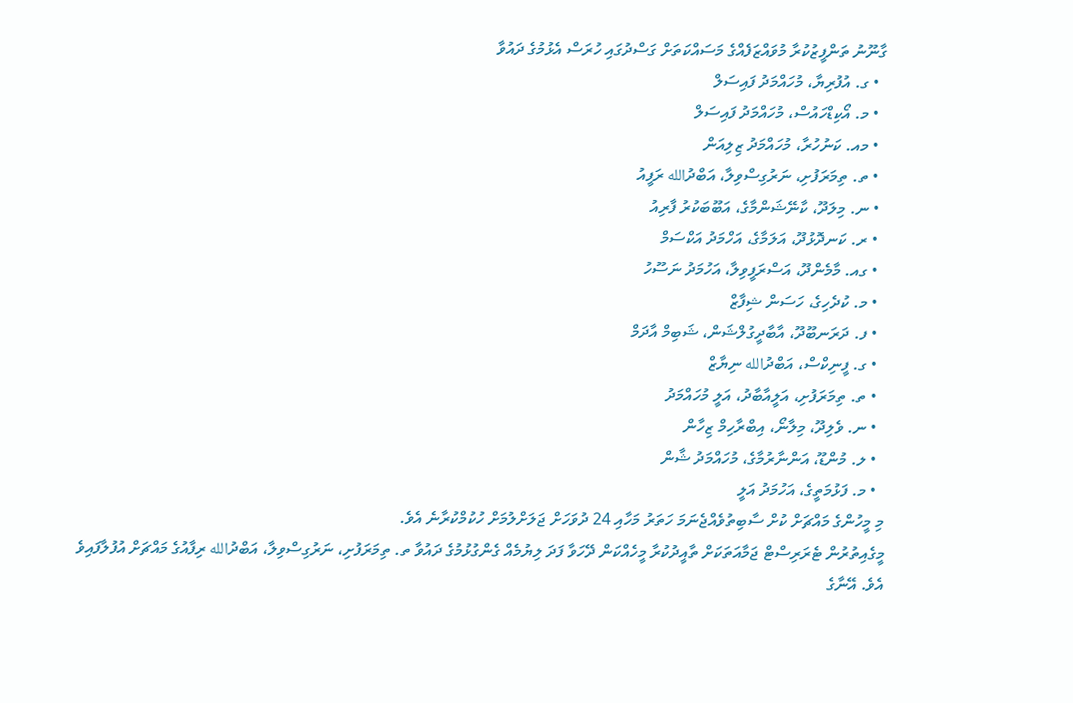ގާނޫނު ތަންފީޒުކުރާ މުވައްޒަފެއްގެ މަސައްކަތަށް ގަސްދުގައި ހުރަސް އެޅުމުގެ ދައުވާ
  • ގ. އުފުރިޔާ، މުހައްމަދު ފައިސަލް
  • މ. އޯކިޑްހައުސް، މުހައްމަދު ފައިސަލް
  • މއ. ކަނުހުރާ، މުހައްމަދު ޒިލިއަން
  • ތ. ތިމަރަފުށި، ނަރުގިސްވިލާ، އަބްދުالله ރަފީއު
  • ނ. މިލަދޫ، ކާނޭޝަންމާގެ، އަބޫބަކުރު ފާރިއު
  • ރ. ކަނދޮޅުދޫ، އަލަމާގެ، އަހްމަދު އަކްސަމް
  • ގއ. މާމެންދޫ، އަސްރަފީވިލާ، އަހުމަދު ނަސޫހު
  • މ. ކުދެހިގެ، ހަސަން ޝިފާޒް
  • ފ. ދަރަނބޫދޫ، އާބާދީގުލްޝަން، ޝަބިމް އާދަމް
  • ގ. ފީނިކްސް، އަބްދުالله ނިޔާޒް
  • ތ. ތިމަރަފުށި، އަލީއާބާދު، އަލީ މުހައްމަދު
  • ނ. ވެލިދޫ، މިލާނޯ، އިބްރާހިމް ޒިހާން
  • ލ. މުންޑޫ، އަންނާރުމާގެ، މުހައްމަދު ޝާން
  • މ. ފަޅުމަތީގެ، އަހުމަދު އަލީ
މި މީހުންގެ މައްޗަށް ކުށް ސާބިތުވެއްޖެނަމަ ހަތަރު މަހާއި 24 ދުވަހަށް ޖަލަށްލުމަށް ހުކުމްކުރާނެ އެވެ.
މީގެއިތުރުން ޓެރަރިސްޓް ޖަމާއަތަކަށް ތާއީދުކުރާ މީހެއްކަން ދޭހަވާ ފަދަ ލިޔުމެއް ގެންގުޅުމުގެ ދައުވާ ތ. ތިމަރަފުށި، ނަރުގިސްވިލާ، އަބްދުالله ރިފާއުގެ މައްޗަށް އުފުލާފައިވެ އެވެ. އޭނާގެ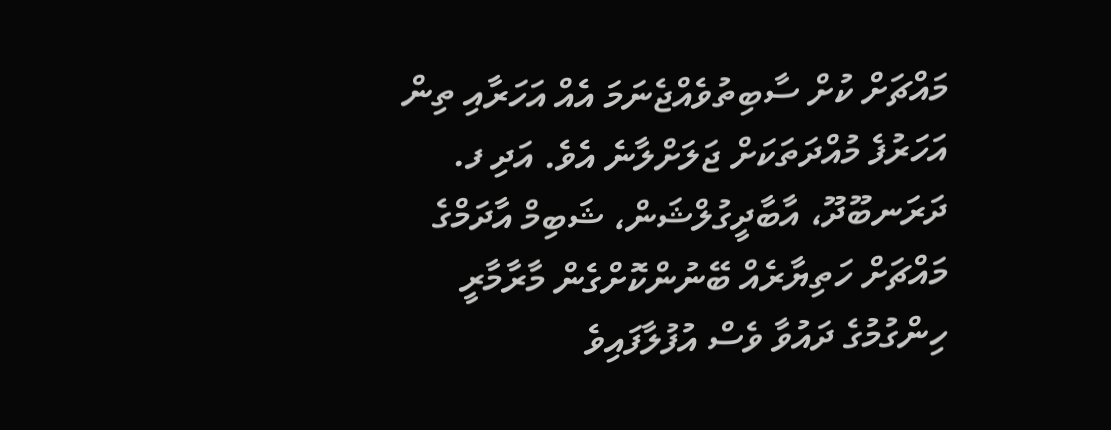މައްޗަށް ކުށް ސާބިތުވެއްޖެނަމަ އެއް އަހަރާއި ތިން އަހަރުފެ މުއްދަތަކަށް ޖަލަށްލާނެ އެވެ. އަދި ފ. ދަރަނބޫދޫ، އާބާދީގުލްޝަން، ޝަބިމް އާދަމްގެ މައްޗަށް ހަތިޔާރެއް ބޭނުންކޮށްގެން މާރާމާރީ ހިންގުމުގެ ދައުވާ ވެސް އުފުލާފައިވެ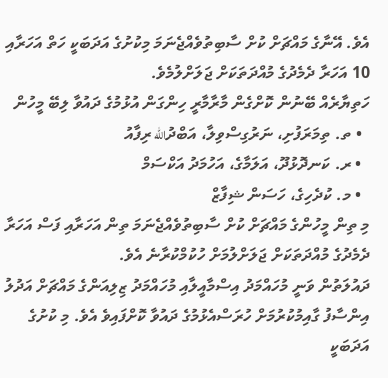އެވެ. އޭނާގެ މައްޗަށް ކުށް ސާބިތުވެއްޖެނަމަ މިކުށުގެ އަދަބަކީ ހަތް އަހަރާއި 10 އަހަރާ ދެމެދުގެ މުއްދަތަކަށް ޖަލަށްލުމެވެ.
ހަތިޔާރެއް ބޭނުން ކޮށްގެން މާރާމާރީ ހިންގަން އުޅުމުގެ ދައުވާ ލިބޭ މީހުން
  • ތ. ތިމަރަފުށި، ނަރުގިސްވިލާ، އަބްދުالله ރިފާއު
  • ރ. ކަނދޮޅުދޫ، އަލަމާގެ، އަހުމަދު އަކްސަމް
  • މ. ކުދެހިގެ، ހަސަން ޝިފާޒް
މި ތިން މީހުންގެ މައްޗަށް ކުށް ސާބިތުވެއްޖެނަމަ ތިން އަހަރާއި ފަސް އަހަރާ ދެމެދުގެ މުއްދަތަކަށް ޖަލަށްލުމަށް ހުކުމްކުރާނެ އެވެ.
ދައުލަތުން ވަނީ މުހައްމަދު އިސްމާއީލާއި މުހައްމަދު ޒިލިއަންގެ މައްޗަށް އަދުލު އިންސާފު ގާއިމުކުރުމަށް ހުރަސްއެޅުމުގެ ދައުވާ ކޮށްފައިވެ އެވެ. މި ކުށުގެ އަދަބަކީ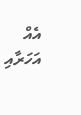އެއް އަހަރާއި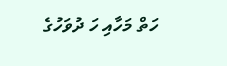ހަތް މަހާއި ހަ ދުވަހުގެ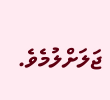ޖަލަށްލުމެވެ.